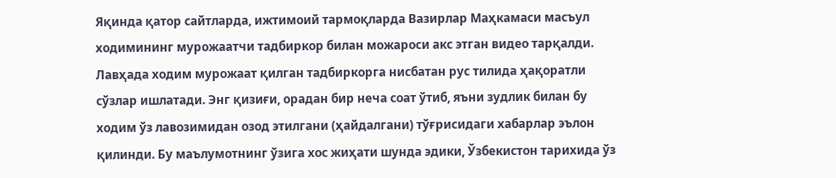Яқинда қатор сайтларда, ижтимоий тармоқларда Вазирлар Маҳкамаси масъул ходимининг мурожаатчи тадбиркор билан можароси акс этган видео тарқалди. Лавҳада ходим мурожаат қилган тадбиркорга нисбатан рус тилида ҳақоратли сўзлар ишлатади. Энг қизиғи, орадан бир неча соат ўтиб, яъни зудлик билан бу ходим ўз лавозимидан озод этилгани (ҳайдалгани) тўғрисидаги хабарлар эълон қилинди. Бу маълумотнинг ўзига хос жиҳати шунда эдики, Ўзбекистон тарихида ўз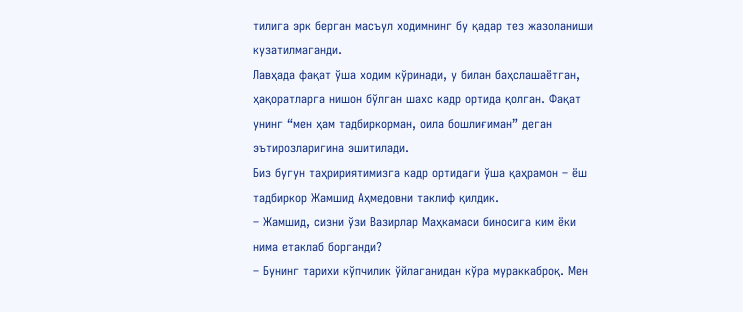тилига эрк берган масъул ходимнинг бу қадар тез жазоланиши кузатилмаганди.
Лавҳада фақат ўша ходим кўринади, у билан баҳслашаётган, ҳақоратларга нишон бўлган шахс кадр ортида қолган. Фақат унинг “мен ҳам тадбиркорман, оила бошлиғиман” деган эътирозларигина эшитилади.
Биз бугун таҳририятимизга кадр ортидаги ўша қаҳрамон – ёш тадбиркор Жамшид Аҳмедовни таклиф қилдик.
– Жамшид, сизни ўзи Вазирлар Маҳкамаси биносига ким ёки нима етаклаб борганди?
– Бунинг тарихи кўпчилик ўйлаганидан кўра мураккаброқ. Мен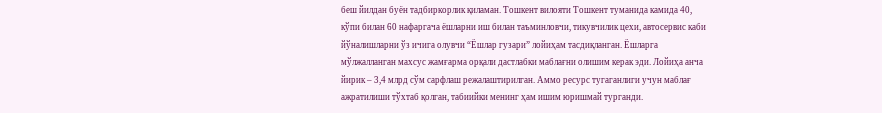беш йилдан буён тадбиркорлик қиламан. Тошкент вилояти Тошкент туманида камида 40, кўпи билан 60 нафаргача ёшларни иш билан таъминловчи, тикувчилик цехи, автосервис каби йўналишларни ўз ичига олувчи “Ёшлар гузари” лойиҳам тасдиқланган. Ёшларга мўлжалланган махсус жамғарма орқали дастлабки маблағни олишим керак эди. Лойиҳа анча йирик – 3,4 млрд сўм сарфлаш режалаштирилган. Аммо ресурс тугаганлиги учун маблағ ажратилиши тўхтаб қолган, табиийки менинг ҳам ишим юришмай турганди.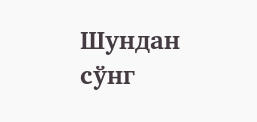Шундан сўнг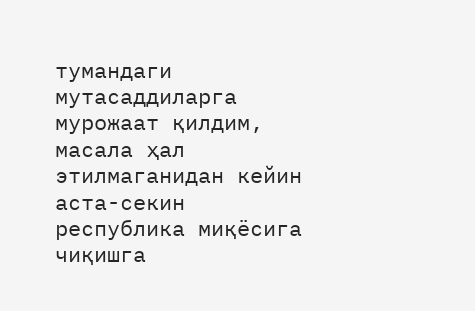тумандаги мутасаддиларга мурожаат қилдим, масала ҳал этилмаганидан кейин аста-секин республика миқёсига чиқишга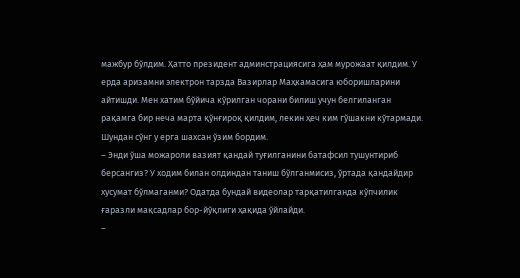мажбур бўлдим. Ҳатто президент админстрациясига ҳам мурожаат қилдим. У ерда аризамни электрон тарзда Вазирлар Маҳкамасига юборишларини айтишди. Мен хатим бўйича кўрилган чорани билиш учун белгиланган рақамга бир неча марта қўнғироқ қилдим, лекин ҳеч ким гўшакни кўтармади. Шундан сўнг у ерга шахсан ўзим бордим.
– Энди ўша можароли вазият қандай туғилганини батафсил тушунтириб берсангиз? У ходим билан олдиндан таниш бўлганмисиз, ўртада қандайдир хусумат бўлмаганми? Одатда бундай видеолар тарқатилганда кўпчилик ғаразли мақсадлар бор-йўқлиги ҳақида ўйлайди.
–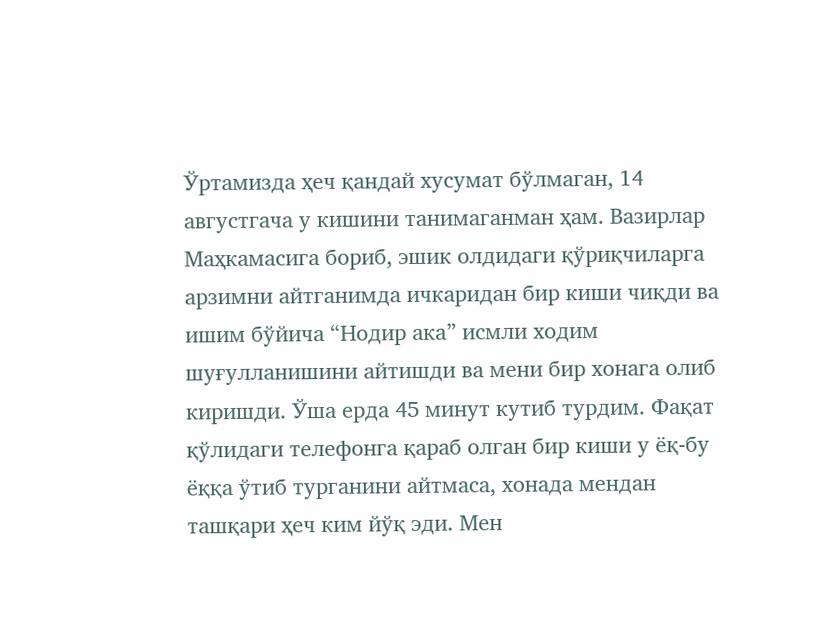Ўртамизда ҳеч қандай хусумат бўлмаган, 14 августгача у кишини танимаганман ҳам. Вазирлар Маҳкамасига бориб, эшик олдидаги қўриқчиларга арзимни айтганимда ичкаридан бир киши чиқди ва ишим бўйича “Нодир ака” исмли ходим шуғулланишини айтишди ва мени бир хонага олиб киришди. Ўша ерда 45 минут кутиб турдим. Фақат қўлидаги телефонга қараб олган бир киши у ёқ-бу ёққа ўтиб турганини айтмаса, хонада мендан ташқари ҳеч ким йўқ эди. Мен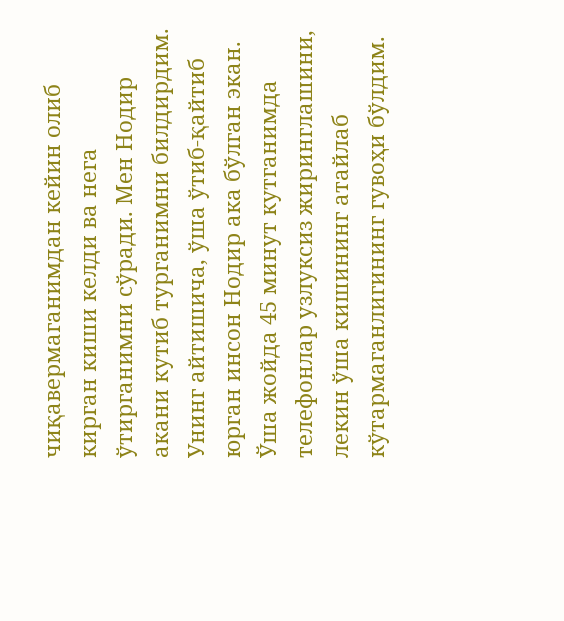чиқавермаганимдан кейин олиб кирган киши келди ва нега ўтирганимни сўради. Мен Нодир акани кутиб турганимни билдирдим. Унинг айтишича, ўша ўтиб-қайтиб юрган инсон Нодир ака бўлган экан. Ўша жойда 45 минут кутганимда телефонлар узлуксиз жиринглашини, лекин ўша кишининг атайлаб кўтармаганлигининг гувоҳи бўлдим.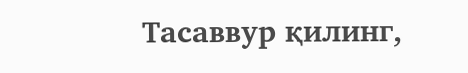Тасаввур қилинг,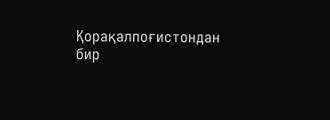Қорақалпоғистондан бир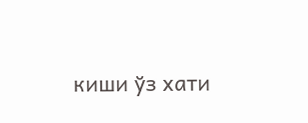киши ўз хати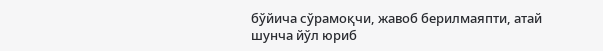бўйича сўрамоқчи, жавоб берилмаяпти, атай шунча йўл юриб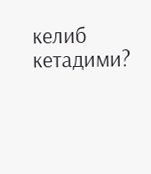келиб кетадими?